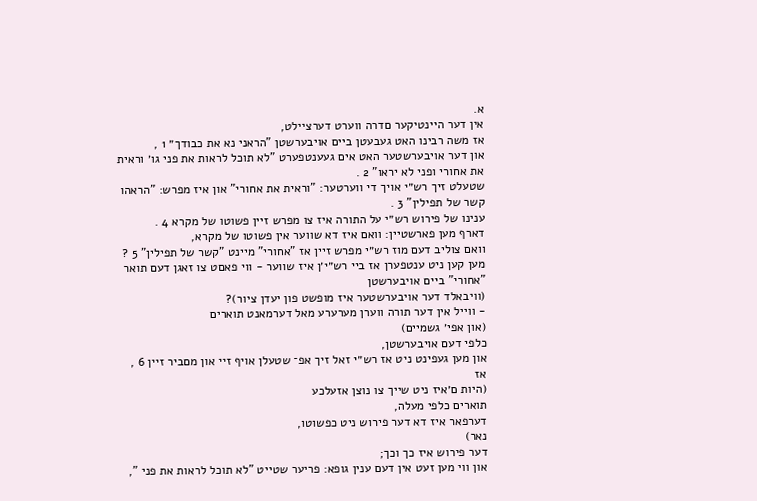א.
אין דער היינטיקער םדרה ווערט דערציילט,
אז משה רבינו האט געבעטן ביים אויבערשטן "הראני נא את כבודך״ 1 ,
און דער אויבערשטער האט אים געענטפערט "לא תוכל לראות את פני גו׳ וראית את אחורי ופני לא יראו" 2 .
שטעלט זיך רש״י אויך די ווערטער: "וראית את אחורי" און איז מפרש: "הראהו קשר של תפילין" 3 .
ענינו של פירוש רש״י על התורה איז צו מפרש זיין פשוטו של מקרא 4 .
דארף מען פארשטיין: וואם איז דא שווער אין פשוטו של מקרא,
וואם צוליב דעם מוז רש״י מפרש זיין אז "אחורי" מיינט "קשר של תפילין" 5 ?
מען קען ניט ענטפערן אז ביי רש״י׳ן איז שווער - ווי פאםט צו זאגן דעם תואר "אחורי" ביים אויבערשטן
(וויבאלד דער אויבערשטער איז מופשט פון יעדן ציור)?
- ווייל אין דער תורה ווערן מערערע מאל דערמאנט תוארים
(און אפי׳ גשמיים)
כלפי דעם אויבערשטן,
און מען געפינט ניט אז רש״י זאל זיך אפ־ שטעלן אויף זיי און מםביר זיין 6 ,
אז
(היות ם׳איז ניט שייך צו נוצן אזעלכע
תוארים כלפי מעלה,
דערפאר איז דא דער פירוש ניט כפשוטו,
נאר)
דער פירוש איז כך וכך;
און ווי מען זעט אין דעם ענין גופא: פריער שטייט "לא תוכל לראות את פני ",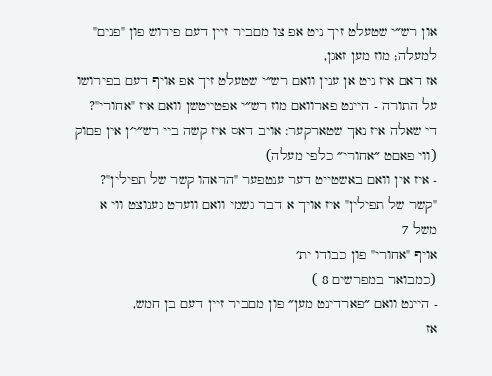און רש״י שטעלט זיך ניט אפ צו מםביר זיין דעם פירוש פון "פנים" למעלה; מוז מען זאגן,
אז דאם איז ניט אן ענין וואם רש״י שטעלט זיך אפ אויף דעם בפירושו על התורה - היינט פארוואם מוז רש״י אפטייטשן וואם איז "אחורי"?
די שאלה איז נאך שטארקער: אויב דאס איז קשה ביי רש״י׳ן אין פםוק
(ווי פאםט ״אחורי״ כלפי מעלה)
- איז אין וואם באשטייט דער ענטפער "הראהו קשר של תפילין"?
"קשר של תפילין" איז אויך א דבר גשמי וואם ווערט גענוצט ווי א משל 7
אויף "אחורי" פון כבודו ית׳
(כמבואר במפרשים 8 )
- היינט וואם ״פארדינט מען״ פון מםביר זיין דעם בן חמש,
אז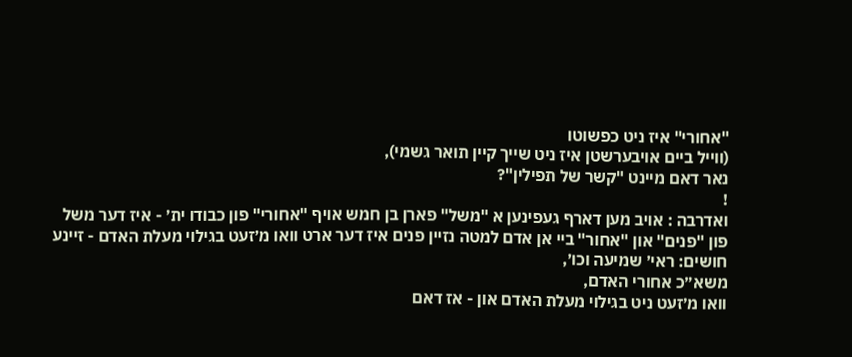"אחורי" איז ניט כפשוטו
(ווייל ביים אויבערשטן איז ניט שייך קיין תואר גשמי),
נאר דאם מיינט "קשר של תפילין"?
!
ואדרבה : אויב מען דארף געפינען א "משל" פארן בן חמש אויף "אחורי" פון כבודו ית׳ - איז דער משל פון "פנים" און "אחור" ביי אן אדם למטה נזיין פנים איז דער ארט וואו מ׳זעט בגילוי מעלת האדם - זיינע חושים: ראי׳ שמיעה וכו׳,
משא״כ אחורי האדם,
וואו מ׳זעט ניט בגילוי מעלת האדם און - אז דאם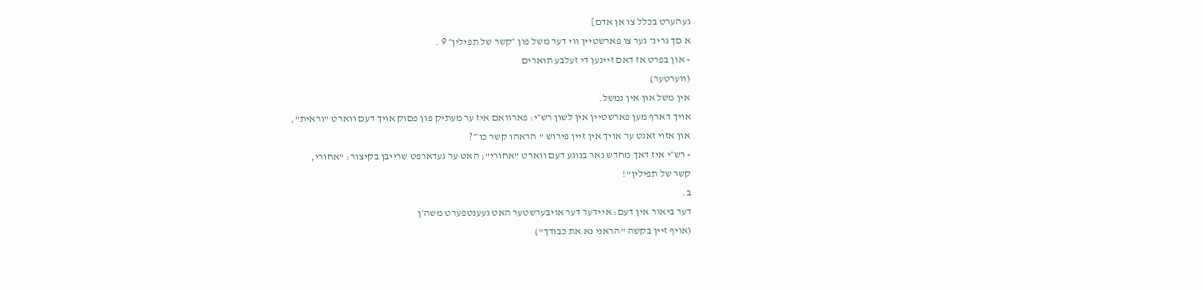געהערט בכלל צו אן אדם]
א םך גרינ־ גער צו פארשטיין ווי דער משל פון ״קשר של תפילין״ 9 .
- און בפרט אז דאם זיינען די זעלבע תוארים
(ווערטער)
אין משל און אין נמשל.
אויך דארף מען פארשטיין אין לשון רש״י: פארוואם איז ער מעתיק פון פםוק אויך דעם ווארט "וראית",
און אזוי זאגט ער אויך אין זיין פירוש " הראהו קשר כו׳״?
- רש״י איז דאך מחדש נאר בנוגע דעם ווארט "אחורי"; האט ער געדארפט שרייבן בקיצור: "אחורי,
קשר של תפילין"!
ב.
דער ביאור אין דעם: איידער דער אויבערשטער האט געענטפערט משה׳ן
(אויף זיין בקשה "הראני נא את כבודך")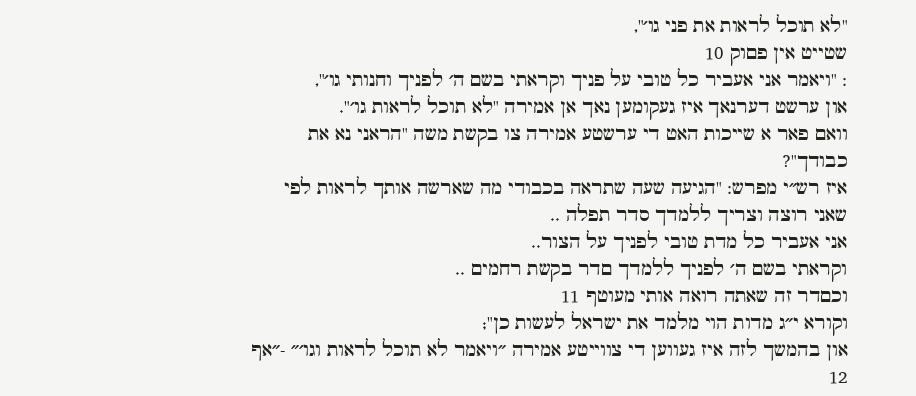"לא תוכל לראות את פני גו׳",
שטייט אין פםוק 10
: "ויאמר אני אעביר כל טובי על פניך וקראתי בשם ה׳ לפניך וחנותי גו׳",
און ערשט דערנאך איז געקומען נאך אן אמירה "לא תוכל לראות גו׳".
וואם פאר א שייכות האט די ערשטע אמירה צו בקשת משה "הראני נא את כבודך"?
איז רש״י מפרש: "הגיעה שעה שתראה בכבודי מה שארשה אותך לראות לפי שאני רוצה וצריך ללמדך סדר תפלה ..
אני אעביר כל מדת טובי לפניך על הצור..
וקראתי בשם ה׳ לפניך ללמדך םדר בקשת רחמים ..
וכםדר זה שאתה רואה אותי מעוטף 11
וקורא י״ג מדות הוי מלמד את ישראל לעשות כן";
און בהמשך לזה איז געווען די צווייטע אמירה ״ויאמר לא תוכל לראות וגו׳״ -״אף 12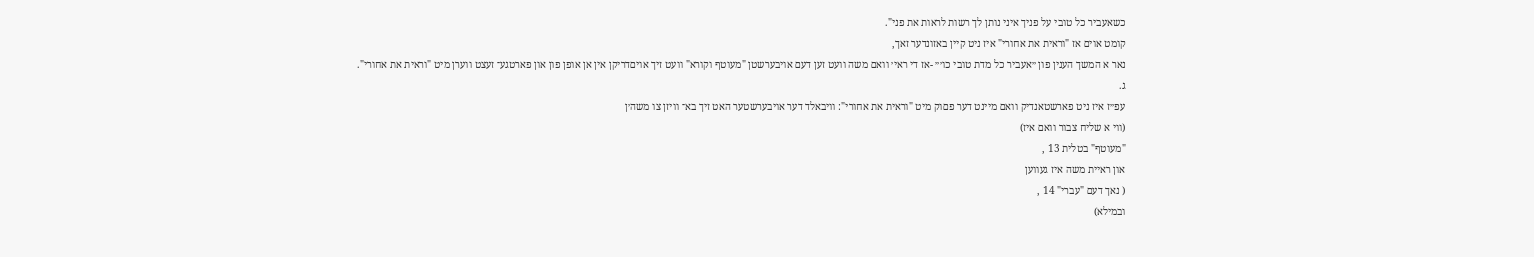כשאעביר כל טובי על פניך איני נותן לך רשות לראות את פני".
קומט אוים אז "וראית את אחורי" איז ניט קיין באזונדער זאך,
נאר א המשך הענין פון ״אעביר כל מדת טובי כו׳״ -אז די ראי׳ וואם משה וועט זען דעם אויבערשטן "מעוטף וקורא" וועט זיך אויםדריקן אין אן אופן פון און פארטגע־ זעצט ווערן מיט "וראית את אחורי".
ג.
עפ״ז איז ניט פארשטאנדיק וואם מיינט דער פםוק מיט "וראית את אחורי": וויבאלד דער אויבערשטער האט זיך בא־ וויזן צו משה׳ן
(ווי א שליח צבור וואם איז)
"מעוטף" בטלית 13 ,
און ראיית משה איז געווען
( נאך דעם "עברי" 14 ,
ובמילא)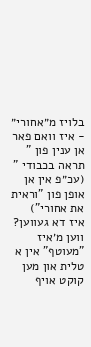בלויז מ״אחורי״ - איז וואם פאר אן ענין פון " תראה בכבודי "
(עכ״פ אין אן אופן פון "וראית את אחורי")
איז דא געווען?
ווען מ׳איז "מעוטף" אין א טלית און מען קוקט אויף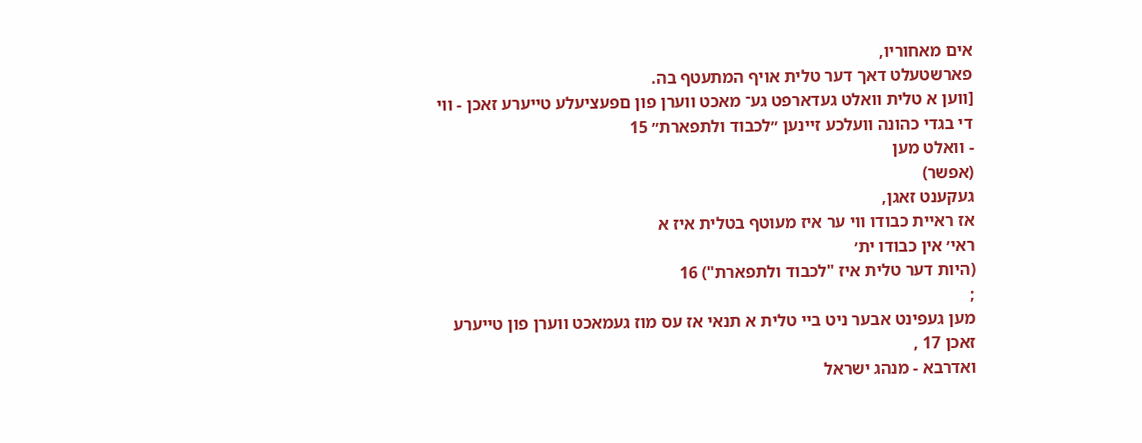אים מאחוריו,
פארשטעלט דאך דער טלית אויף המתעטף בה.
[ווען א טלית וואלט געדארפט גע־ מאכט ווערן פון םפעציעלע טייערע זאכן - ווי די בגדי כהונה וועלכע זיינען ״לכבוד ולתפארת״ 15
- וואלט מען
(אפשר)
געקענט זאגן,
אז ראיית כבודו ווי ער איז מעוטף בטלית איז א
ראי׳ אין כבודו ית׳
(היות דער טלית איז "לכבוד ולתפארת") 16
;
מען געפינט אבער ניט ביי טלית א תנאי אז עס מוז געמאכט ווערן פון טייערע זאכן 17 ,
ואדרבא - מנהג ישראל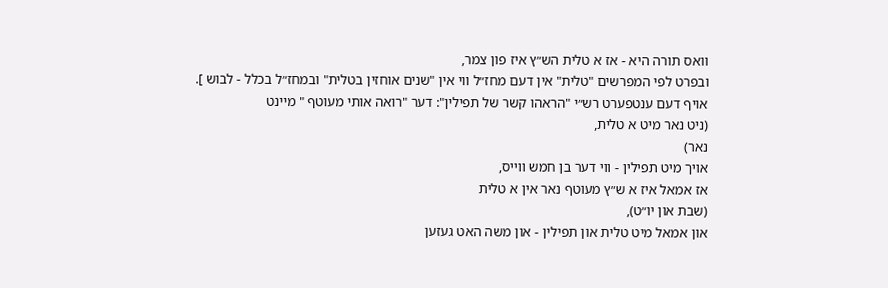וואס תורה היא - אז א טלית הש״ץ איז פון צמר,
ובפרט לפי המפרשים "טלית" אין דעם מחז״ל ווי אין "שנים אוחזין בטלית" ובמחז״ל בכלל - לבוש ].
אויף דעם ענטפערט רש״י "הראהו קשר של תפילין": דער "רואה אותי מעוטף " מיינט
(ניט נאר מיט א טלית,
נאר)
אויך מיט תפילין - ווי דער בן חמש ווייס,
אז אמאל איז א ש״ץ מעוטף נאר אין א טלית
(שבת און יו״ט),
און אמאל מיט טלית און תפילין - און משה האט געזען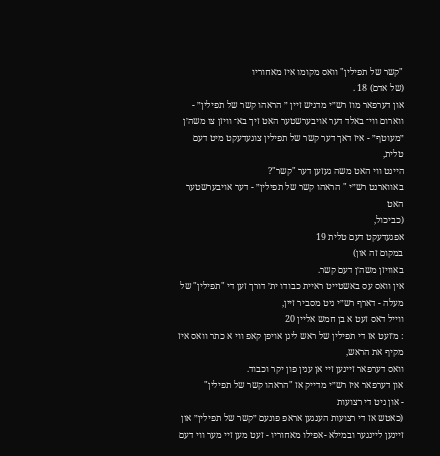"קשר של תפילין" וואס מקומו איז מאחוריו
(של אדם) 18 .
און דערפאר מוז רש״י מדגיש זיין ״ הראהו קשר של תפילין״ - ווארום ווי־ באלד דער אויבערשטער האט זיך בא־ וויזן צו משה׳ן ״מעוטף״ - איז דאך דער קשר של תפילין צוגעדעקט מיט דעם טלית,
היינט ווי האט משה געזען דער "קשר"?
באווארנט רש״י " הראהו קשר של תפילין״ - דער אויבערשטער האט
(כביכול,
אפגעדעקט דעם טלית 19
במקום זה און)
באוױזן משה׳ן דעם קשר.
אין וואס עס באשטייט ראיית כבודו ית׳ דורך זען די "תפילין" של מעלה - דארף רש״י ניט מסביר זיין,
ווייל דאס זעט א בן חמש אליין 20
: מ׳זעט אז די תפילין של ראש ליגן אויפן קאפ ווי א כתר וואס איז מקיף את הראש,
וואס דערפאר זיינען זיי אן ענין פון יקר וכבוד.
און דערפאר איז רש״י מדייק אז "הראהו קשר של תפילין"
- און ניט די רצועות
(כאטש אז די רצועות הענגען אראפ פונעם ״קשר של תפילין״ און זיינען ליינגער ובמילא -אפילו מאחוריו - זעט מען זיי מער ווי דעם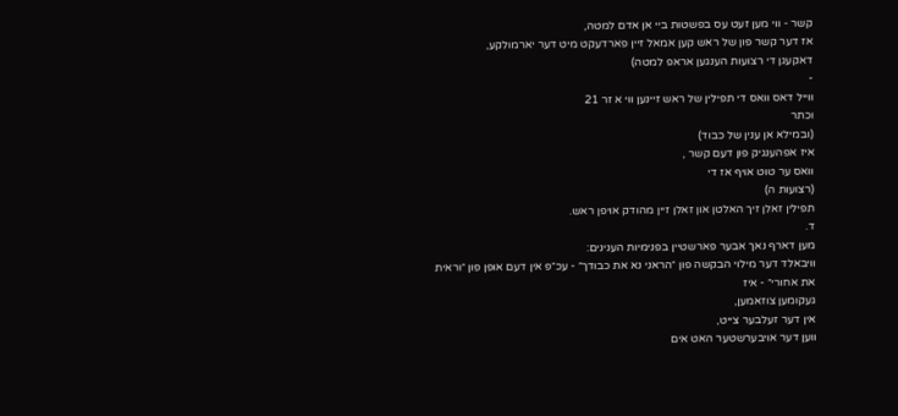קשר - ווי מען זעט עס בפשטות ביי אן אדם למטה,
אז דער קשר פון של ראש קען אמאל זיין פארדעקט מיט דער יארמולקע,
דאקעגן די רצועות הענגען אראפ למטה)
-
ווייל דאס וואס די תפילין של ראש זיינען ווי א זר 21
וכתר
(ובמילא אן ענין של כבוד)
איז אפהענגיק פון דעם קשר ,
וואס ער טוט אויף אז די
(רצועות ה)
תפילין זאלן זיך האלטן און זאלן זיין מהודק אויפן ראש.
ד.
מען דארף נאך אבער פארשטיין בפנימיות הענינים:
וויבאלד דער מילוי הבקשה פון ״הראני נא את כבודך״ - עכ״פ אין דעם אופן פון ״וראית את אחורי״ - איז
געקומען צוזאמען,
אין דער זעלבער צייט,
ווען דער אויבערשטער האט אים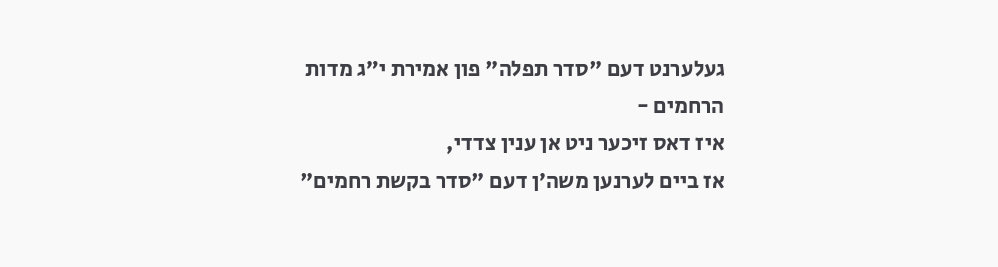געלערנט דעם "סדר תפלה" פון אמירת י״ג מדות הרחמים -
איז דאס זיכער ניט אן ענין צדדי,
אז ביים לערנען משה׳ן דעם "סדר בקשת רחמים"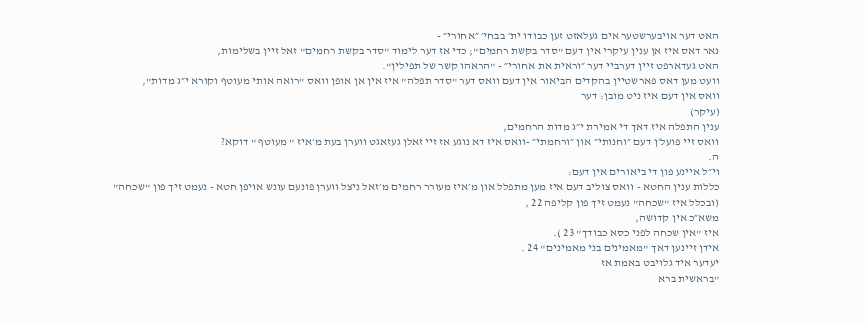האט דער אויבערשטער אים געלאזט זען כבודו ית׳ בבחי׳ ״אחורי״ -
נאר דאס איז אן ענין עיקרי אין דעם "סדר בקשת רחמים"; כדי אז דער לימוד "סדר בקשת רחמים" זאל זיין בשלימות,
האט געדארפט זיין דערביי דער ״וראית את אחורי״ - "הראהו קשר של תפילין".
וועט מען דאס פארשטיין בהקדים הביאור אין דעם וואס דער "סדר תפלה" איז אין אן אופן וואס "רואה אותי מעוטף וקורא י״ג מדות",
וואס אין דעם איז ניט מובן: דער
(עיקר)
ענין התפלה איז דאך די אמירת י״ג מדות הרחמים,
וואס זיי פועל׳ן דעם ״וחנותי״ און ״ורחמתי״ -וואס איז דא נוגע אז זיי זאלן געזאגט ווערן בעת מ׳איז " מעוטף " דוקא?
ה.
וי״ל איינע פון די ביאורים אין דעם:
כללות ענין החטא - וואס צוליב דעם איז מען מתפלל און מ׳איז מעורר רחמים מ׳זאל ניצל ווערן פונעם עונש אויפן חטא - נעמט זיך פון "שכחה"
(ובכלל איז "שכחה" נעמט זיך פון קליפה 22 ,
משא״כ אין קדושה,
איז "אין שכחה לפני כסא כבודך" 23 ).
אידן זיינען דאך "מאמינים בני מאמינים" 24 .
יעדער איד גלויבט באמת אז
"בראשית ברא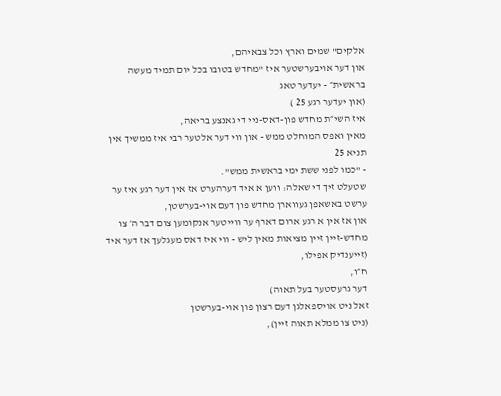אלקים" שמים וארץ וכל צבאיהם,
און דער אויבערשטער איז "מחדש בטובו בכל יום תמיד מעשה בראשית״ - יעדער טאג
(און יעדער רגע 25 )
איז השי״ת מחדש פון-דאס-ניי די גאנצע בריאה,
מאין ואפס המוחלט ממש - און ווי דער אלטער רבי איז ממשיך אין תניא 25
- "כמו לפני ששת ימי בראשית ממש".
שטעלט זיך די שאלה: ווען א איד דערהערט אז אין דער רגע איז ער ערשט באשאפן געווארן מחדש פון דעם אוי-בערשטן,
און אז אין א רגע ארום דארף ער ווייטער אנקומען צום דבר ה׳ צו מחדש-זיין זיין מציאות מאין ליש - ווי איז דאס מעגלעך אז דער איד
(זייענדיק אפילו,
ח״ו,
דער גרעסטער בעל תאוה)
זאל ניט אויספאלגן דעם רצון פון אוי-בערשטן
(ניט צו ממלא תאוה זיין),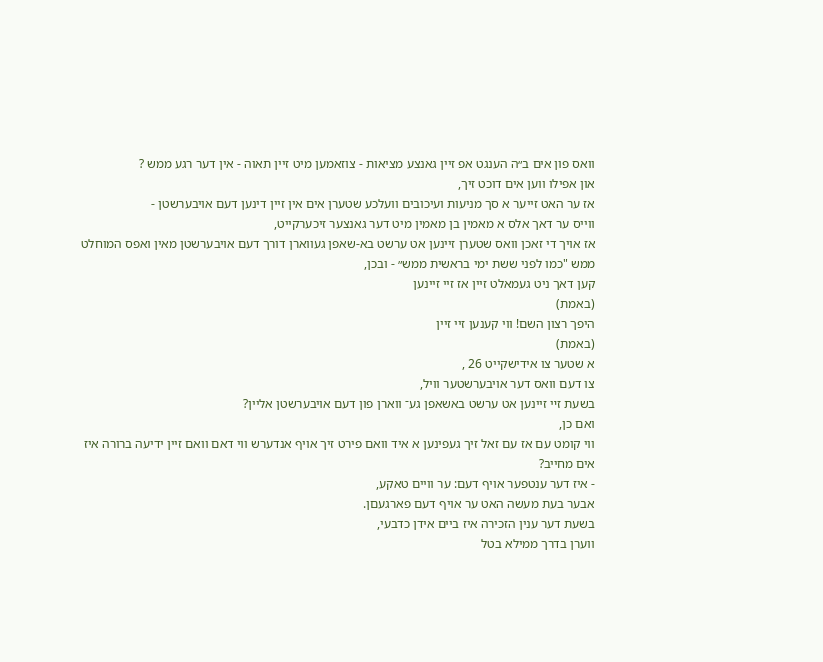וואס פון אים ב״ה הענגט אפ זיין גאנצע מציאות - צוזאמען מיט זיין תאוה - אין דער רגע ממש ?
און אפילו ווען אים דוכט זיך,
אז ער האט זייער א סך מניעות ועיכובים וועלכע שטערן אים אין זיין דינען דעם אויבערשטן -
ווייס ער דאך אלס א מאמין בן מאמין מיט דער גאנצער זיכערקייט,
אז אויך די זאכן וואס שטערן זיינען אט ערשט בא-שאפן געווארן דורך דעם אויבערשטן מאין ואפס המוחלט ממש "כמו לפני ששת ימי בראשית ממש״ - ובכן,
קען דאך ניט געמאלט זיין אז זיי זיינען
(באמת)
היפך רצון השם! ווי קענען זיי זיין
(באמת)
א שטער צו אידישקייט 26 ,
צו דעם וואס דער אויבערשטער וויל,
בשעת זײ זיינען אט ערשט באשאפן גע־ ווארן פון דעם אויבערשטן אליין?
ואם כן,
ווי קומט עם אז עם זאל זיך געפינען א איד וואם פירט זיך אויף אנדערש ווי דאם וואם זיין ידיעה ברורה איז אים מחייב?
- איז דער ענטפער אויף דעם: ער וויים טאקע,
אבער בעת מעשה האט ער אויף דעם פארגעםן.
בשעת דער ענין הזכירה איז ביים אידן כדבעי,
ווערן בדרך ממילא בטל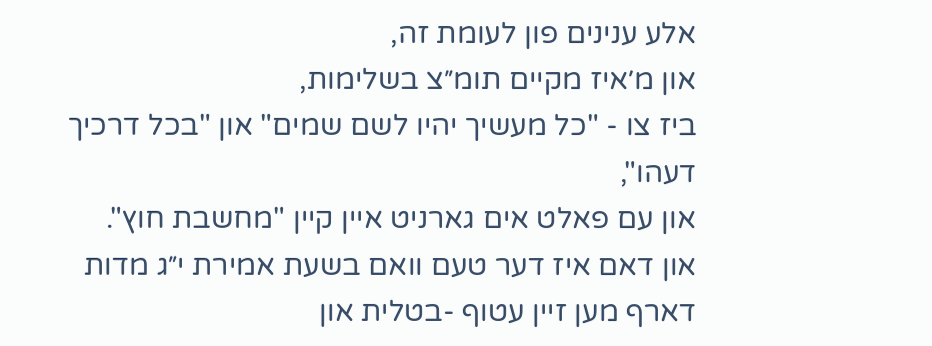אלע ענינים פון לעומת זה,
און מ׳איז מקיים תומ״צ בשלימות,
ביז צו - "כל מעשיך יהיו לשם שמים" און "בכל דרכיך דעהו",
און עם פאלט אים גארניט איין קיין "מחשבת חוץ".
און דאם איז דער טעם וואם בשעת אמירת י״ג מדות דארף מען זיין עטוף -בטלית און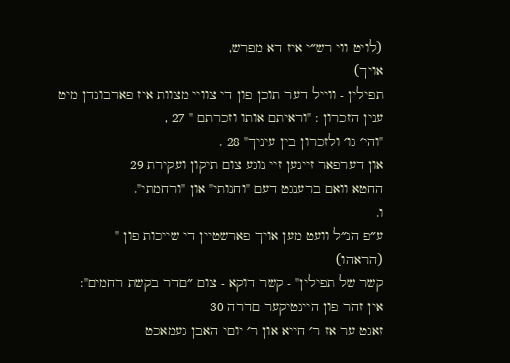(לויט ווי רש״י איז דא מפרש,
אויך)
תפילין - ווייל דער תוכן פון די צוויי מצוות איז פארבונדן מיט ענין הזכרון : "וראיתם אותו וזכרתם " 27 ,
"והי׳ גו׳ ולזכרון בין עיניך" 28 .
און דערפאר זיינען זיי נוגע צום תיקון ועקירת 29
החטא וואם ברענגט דעם "וחנותי" און "ורחמתי".
ו.
ע״פ הנ״ל וועט מען אויך פארשטיין די שייכות פון "
(הראהו)
קשר של תפילין" - קשר דוקא - צום ״םדר בקשת רחמים":
אין זהר פון היינטיקער םדרה 30
זאגט ער אז ר׳ חייא און ר׳ יוםי האבן געמאכט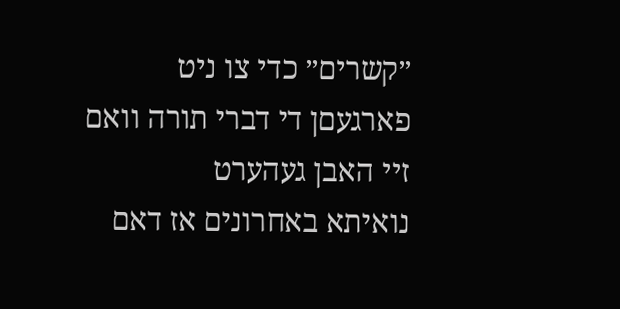״קשרים״ כדי צו ניט פארגעםן די דברי תורה וואם זיי האבן געהערט
נואיתא באחרונים אז דאם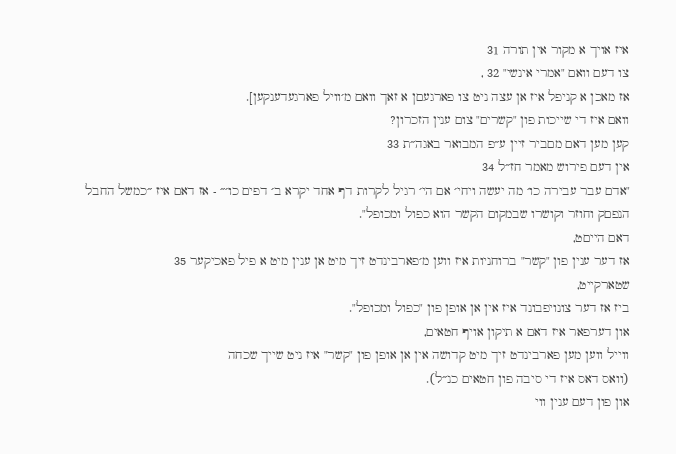איז אויך א מקור אין תורה 31
צו דעם וואם "אמרי אינשי" 32 ,
אז מאכן א קניפל איז אן עצה ניט צו פארגעםן א זאך וואם מ׳וויל פארגעדענקען].
וואם איז די שייכות פון "קשרים" צום ענין הזכרון?
קען מען דאם מםביר זיין ע״פ המבואר באגה״ת 33
אין דעם פירוש מאמר חז״ל 34
"אדם עבר עבירה כו׳ מה יעשה ויחי׳ אם הי׳ רגיל לקרות דף אחד יקרא ב׳ דפים כו׳״ - אז דאם איז ״כמשל החבל הנפםק וחוזר וקושרו שבמקום הקשר הוא כפול ומכופל".
דאם הייםט,
אז דער ענין פון "קשר" ברוחניות איז ווען מ׳פארבינדט זיך מיט אן ענין מיט א פיל פאכיקער 35
שטארקייט,
ביז אז דער צונויפבונד איז אין אן אופן פון "כפול ומכופל".
און דערפאר איז דאם א תיקון אויף חטאים,
ווייל ווען מען פארבינדט זיך מיט קדושה אין אן אופן פון "קשר" איז ניט שייך שכחה
(וואס דאס איז די סיבה פון חטאים כנ״ל).
און פון דעם ענין ווי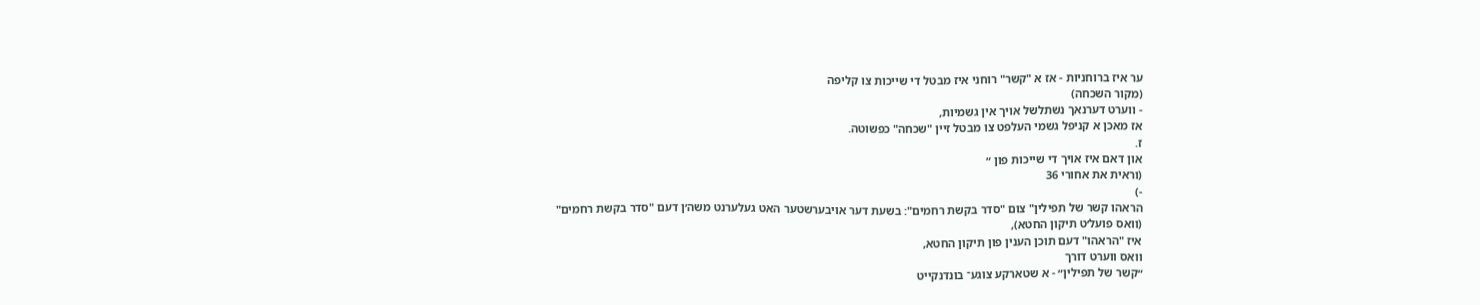ער איז ברוחניות - אז א "קשר" רוחני איז מבטל די שייכות צו קליפה
(מקור השכחה)
- ווערט דערנאך נשתלשל אויך אין גשמיות,
אז מאכן א קניפל גשמי העלפט צו מבטל זיין "שכחה" כפשוטה.
ז.
און דאם איז אויך די שייכות פון ״
(וראית את אחורי 36
-)
הראהו קשר של תפילין" צום "סדר בקשת רחמים": בשעת דער אויבערשטער האט געלערנט משה׳ן דעם "סדר בקשת רחמים"
(וואס פועל׳ט תיקון החטא),
איז "הראהו" דעם תוכן הענין פון תיקון החטא,
וואס ווערט דורך
״קשר של תפילין״ - א שטארקע צוגע־ בונדנקייט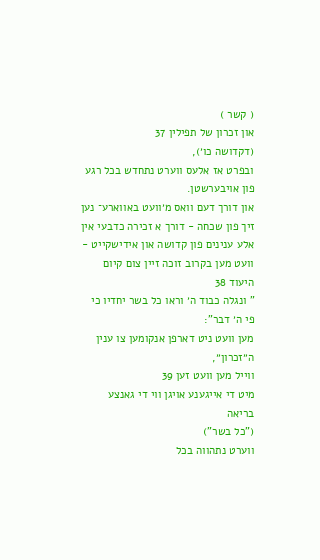( קשר )
און זכרון של תפילין 37
(דקדושה כו׳),
ובפרט אז אלעס ווערט נתחדש בכל רגע פון אויבערשטן.
און דורך דעם וואס מ׳וועט באווארע־ נען זיך פון שכחה - דורך א זכירה כדבעי אין אלע ענינים פון קדושה און אידישקייט - וועט מען בקרוב זוכה זיין צום קיום היעוד 38
" ונגלה כבוד ה׳ וראו כל בשר יחדיו כי פי ה׳ דבר":
מען וועט ניט דארפן אנקומען צו ענין ה״זכרון״,
ווייל מען וועט זען 39
מיט די אייגענע אויגן ווי די גאנצע בריאה
("כל בשר")
ווערט נתהווה בכל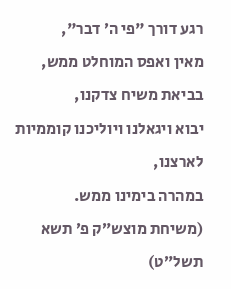רגע דורך "פי ה׳ דבר",
מאין ואפס המוחלט ממש,
בביאת משיח צדקנו,
יבוא ויגאלנו ויוליכנו קוממיות לארצנו,
במהרה בימינו ממש.
(משיחת מוצש״ק פ׳ תשא תשל״ט)